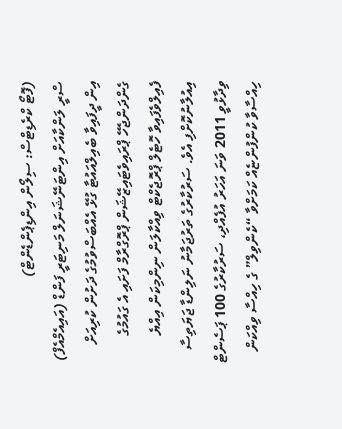(ފޮޓޯ ކްރެޑިޓްސް: ސިލޯން އިންޑިޕެންޑެންޓް)
ސްރީ ލަންކާއަށް އިންޓަނޭޝަނަލް މަނިޓަރީ ފަންޑް (އައިއެމްއެފް) އިން ދީފައިވާ ބެއިލްއައުޓާ ގުޅޭ އެއްބަސްވުމުގެ ދަށުން ކުރިއަށް ގެންދަންޖެހޭ ޕްރައިވެޓައިޒޭޝަން ޕްރޮގްރާމް ފަށައި އެ ގައުމުގެ ފެއިލްވެފައިވާ ހޮޓެލް ޕްރޮޖެކްޓް ވިއްކާލަން ނިންމިކަން އިއްޔެ އިއުލާނުކޮށްފި އެވެ. ސަރުކާރުގެ ތަރުޖަމާނު ނަލިންޑާ ޖަޔަތިސާ ވިދާޅުވީ 2011 ވަނަ އަހަރު އުފެއްދި، ސަރުކާރުގެ 100 ޕަސެންޓް ހިއްސާވާ ކުންފުންޏެއް ކަމަށްވާ “ކެންވިލް” ގެ ހިއްސާ ވިއްކަން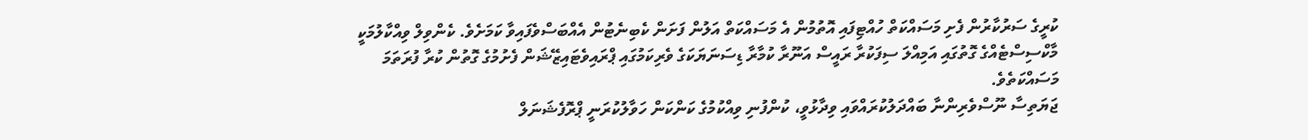ކުރީގެ ސަރުކާރުން ފެށި މަސައްކަތް ހުއްޓިފައި އޮތުމުން އެ މަސައްކަތް އަލުން ފަށަން ކެބިނެޓުން އެއްބަސްވެފައިވާ ކަމަށެވެ. ކެންވިލް ވިއްކާލުމަކީ މާކްސިސްޓެއްގެ ގޮތުގައި އަމިއްލަ ސިފަކުރާ ރައީސް އަނޫރާ ކުމާރާ ޑިސަނަޔަކަގެ ވެރިކަމުގައި ޕްރައިވެޓައިޒޭޝަން ފެށުމުގެ ގޮތުން ކުރާ ފުރަތަމަ މަސައްކަތެވެ.
ޖަޔަތިސާ ނޫސްވެރިންނާ ބައްދަލުކުރައްވައި ވިދާޅުވީ، ކުންފުނި ވިއްކުމުގެ ކަންކަން ހަވާލުކުރަނީ ޕްރޮފެޝަނަލް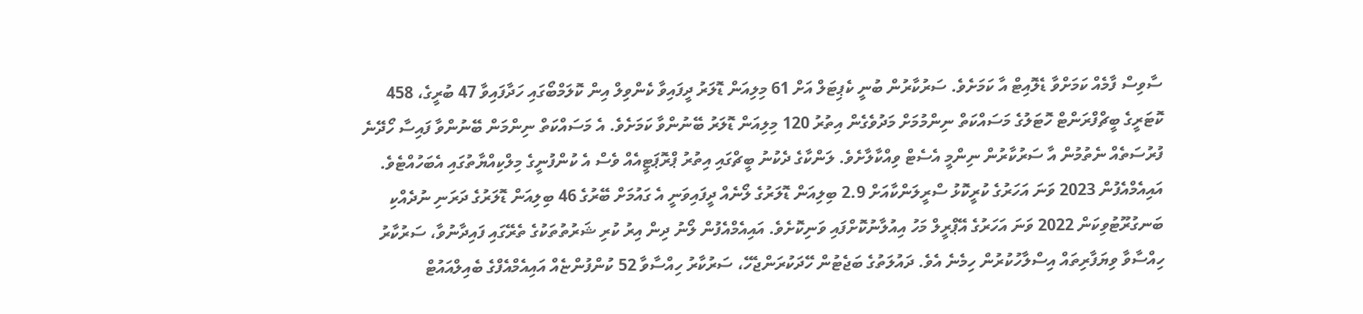ސާވިސް ފާމެއް ކަމަށްވާ ޑެލޮއިޓް އާ ކަމަށެވެ. ސަރުކާރުން ބުނީ ކެޕިޓަލް އަށް 61 މިލިއަން ޑޮލަރު ދީފައިވާ ކެންވިލް އިން ކޮލަމްބޯގައި ހަދާފައިވާ 47 ބުރީގެ، 458 ކޮޓަރީގެ ބީޗްފްރަންޓް ހޮޓަލުގެ މަސައްކަތް ނިންމުމަށް މަދުވެގެން އިތުރު 120 މިލިއަން ޑޮލަރު ބޭނުންވާ ކަމަށެވެ. އެ މަސައްކަތް ނިންމަން ބޭނުންވާ ފައިސާ ހޯދޭނެ ފުރުސަތެއް ނެތުމުން އާ ސަރުކާރުން ނިންމީ އެސެޓް ވިއްކާލާށެވެ. ލަންކާގެ ދެކުނު ބީޗްގައި އިތުރު ޕްރޮޕަޓީއެއް ވެސް އެ ކުންފުނީގެ މިލްކިއްޔާތުގައި އެބަހުއްޓެވެ.
އައިއެމްއެފުން 2023 ވަނަ އަހަރުގެ ކުރީކޮޅު ސްރީލަންކާއަށް 2.9 ބިލިއަން ޑޮލަރުގެ ލޯނެއް ދީފައިވަނީ އެ ގައުމަށް ބޭރުގެ 46 ބިލިއަން ޑޮލަރުގެ ދަރަނި ނުދެއްކި ބަނގުރޫޓުވިކަން 2022 ވަނަ އަހަރުގެ އޭޕްރީލް މަހު އިއުލާނުކޮށްފައި ވަނިކޮށެވެ. އައިއެމްއެފުން ލޯނު ދިން އިރު ކުރި ޝަރުތުތަކުގެ ތެރޭގައި ފައިދާނުވާ، ސަރުކާރު ހިއްސާވާ ވިޔަފާރިތައް އިސްލާހުކުރުން ހިމެނެ އެވެ. ދައުލަތުގެ ބަޖެޓުން ހޭދަކުރަންޖެހޭ، ސަރުކާރު ހިއްސާވާ 52 ކުންފުންޏެއް އައިއެމްއެފްގެ ބެއިލްއައުޓް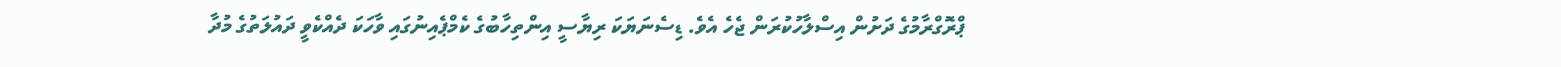ޕްރޮގްރާމުގެ ދަށުން އިސްލާހުކުރަން ޖެހެ އެވެ. ޑިސެނަޔަކަ ރިޔާސީ އިންތިހާބުގެ ކެމްޕެއިނުގައި ވާހަކަ ދެއްކެވީ ދައުލަތުގެ މުދާ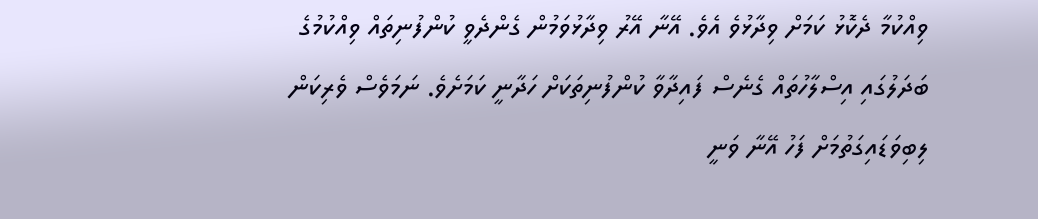ވިއްކުމާ ދެކޮޅު ކަމަށް ވިދާޅުވެ އެވެ. އޭނާ އޭރު ވިދާޅުވަމުން ގެންދެވީ ކުންފުނިތައް ވިއްކުމުގެ ބަދަލުގައި އިސްލާހުތައް ގެނެސް ފައިދާވާ ކުންފުނިތަކަށް ހަދާނީ ކަމަށެވެ. ނަމަވެސް ވެރިކަން ލިބިވަޑައިގަތުމަށް ފަހު އޭނާ ވަނީ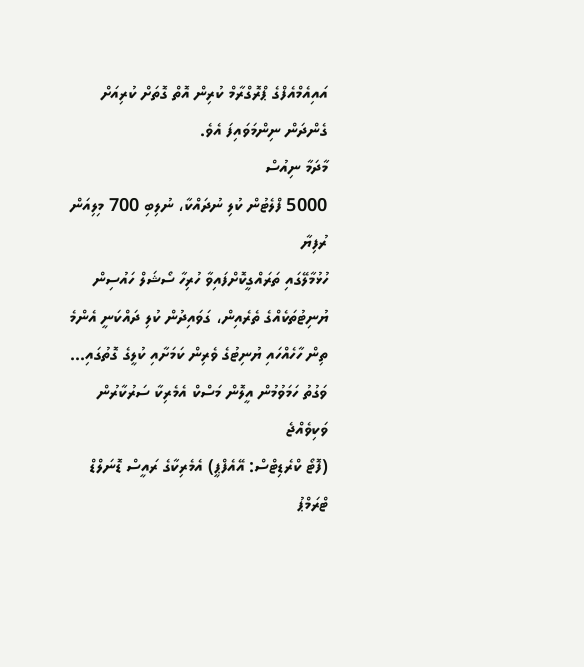އައިއެމްއެފްގެ ޕްރޮގްރާމް ކުރިން އޮތް ގޮތަށް ކުރިއަށް ގެންދަން ނިންމަވައިފަ އެވެ.
މާދަމާ ނިއުސް
5000 ފްލެޓުން ކުލި ނުދައްކާ، ނުލިބި 700 މިލިއަން ރުފިޔާ
ހުޅުމާލޭގައި ތަރައްގީކޮށްފައިވާ ހުރިހާ ސޯޝަލް ހައުސިން ޔުނިޓުތަކެއްގެ ތެރެއިން، ގަވައިދުން ކުލި ދައްކަނީ އެންމެ ތިން ހާހެއްހައި ޔުނިޓުގެ ވެރިން ކަމަށާއި ކުލީގެ ގޮތުގައި...
ވަގުތު ހަމަވުމުން އީލޮން މަސްކް އެމެރިކާ ސަރުކާރުން ވަކިވެއްޖެ
(ފޮޓޯ ކްރެޑިޓްސް: އޭއެފްޕީ) އެމެރިކާގެ ރައީސް ޑޮނަލްޑް ޓްރަމްޕު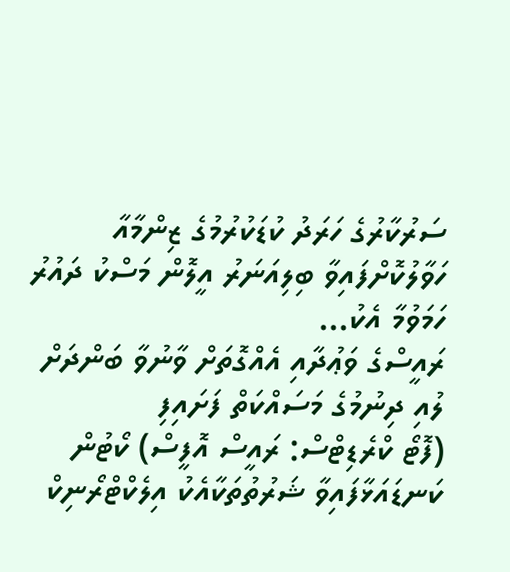ސަރުކާރުގެ ހަރަދު ކުޑަކުރުމުގެ ޒިންމާއާ ހަވާލުކޮށްފައިވާ ބިލިއަނަރު އީލޮން މަސްކު ދައުރު ހަމަވުމާ އެކު...
ރައީސްގެ ވަޢުދާއި އެއްގޮތަށް ވާނުވާ ބަންދަށް ލުއި ދިނުމުގެ މަސައްކަތް ފަށައިފި
(ފޮޓޯ ކްރެޑިޓްސް: ރައީސް އޮފީސް) ކޯޓުން ކަނޑައަޅާފައިވާ ޝަރުތުތަކާއެކު އިލެކްޓްރޯނިކް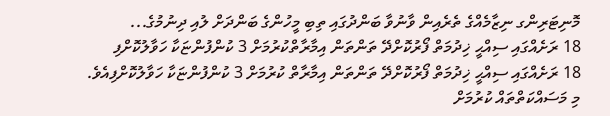މޮނިޓަރިންގ ނިޒާމެއްގެ ތެރެއިން ވާނުވާ ބަންދުގައި ތިބި މީހުންގެ ބަންދަށް ލުއި ދިނުމުގެ...
18 ރަށެއްގައި ސިއްޙީ ޚިދުމަތް ފޯރުކޮށްދޭ ތަންތަން އިމާރާތްކުރުމަށް 3 ކުންފުންޏަކާ ހަވާލުކޮށްފި
18 ރަށެއްގައި ސިއްޙީ ޚިދުމަތް ފޯރުކޮށްދޭ ތަންތަން އިމާރާތް ކުރުމަށް 3 ކުންފުންޏަކާ ހަވާލުކޮށްފިއެވެ. މި މަސައްކަތްތައް ކުރުމަށް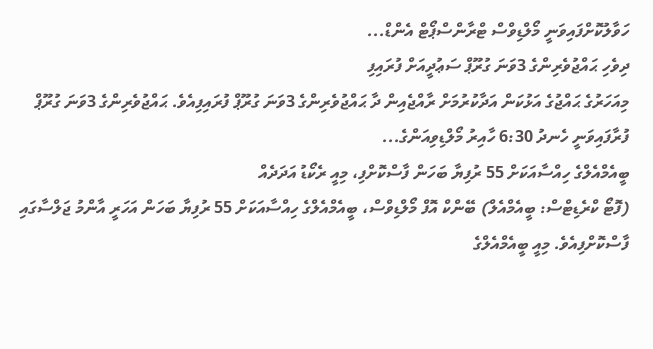ހަވާލުކޮށްފައިވަނީ މޯލްޑިވްސް ޓްރާންސްޕޯޓް އެންޑް...
ދިވެހި ޙައްޖުވެރިންގެ 3ވަނަ ގުރޫޕް ސަޢުދީއަށް ފުރައިފި
މިއަހަރުގެ ޙައްޖުގެ އަޅުކަން އަދާކުރުމަށް ރާއްޖެއިން ދާ ޙައްޖުވެރިންގެ 3ވަނަ ގުރޫޕް ފުރައިފިއެވެ. ޙައްޖުވެރިންގެ 3ވަނަ ގުރޫޕް ފުރާފައިވަނީ ހެނދު 6:30 ހާއިރު މޯލްޑިވިއަންގެ...
ބީއެމްއެލްގެ ހިއްސާއަކަށް 55 ރުފިޔާ ބަހަން ފާސްކޮށްފި، މިއީ ރެކޯޑު އަދަދެއް
(ފޮޓޯ ކްރެޑިޓްސް: ބީއެމްއެލް) ބޭންކް އޮފް މޯލްޑިވްސް، ބީއެމްއެލްގެ ހިއްސާއަކަށް 55 ރުފިޔާ ބަހަން އަހަރީ އާންމު ޖަލްސާގައި ފާސްކޮށްފިއެވެ. މިއީ ބީއެމްއެލްގެ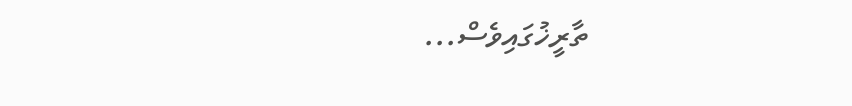ތާރީޚުގައިވެސް...